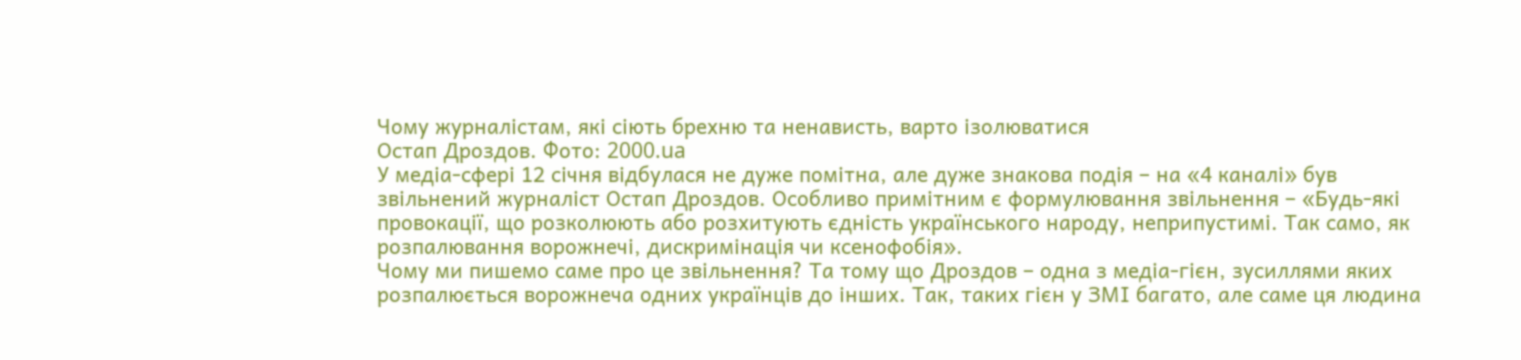Чому журналістам, які сіють брехню та ненависть, варто ізолюватися
Остап Дроздов. Фото: 2000.ua
У медіа-сфері 12 січня відбулася не дуже помітна, але дуже знакова подія – на «4 каналі» був звільнений журналіст Остап Дроздов. Особливо примітним є формулювання звільнення – «Будь-які провокації, що розколюють або розхитують єдність українського народу, неприпустимі. Так само, як розпалювання ворожнечі, дискримінація чи ксенофобія».
Чому ми пишемо саме про це звільнення? Та тому що Дроздов – одна з медіа-гієн, зусиллями яких розпалюється ворожнеча одних українців до інших. Так, таких гієн у ЗМІ багато, але саме ця людина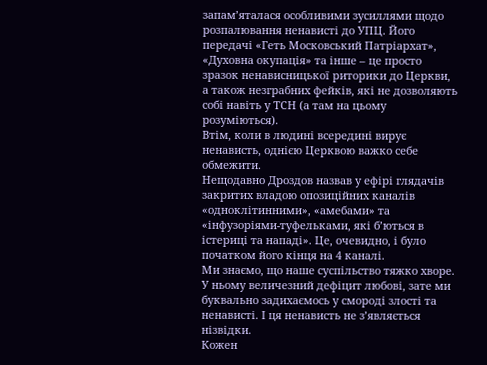запам’яталася особливими зусиллями щодо розпалювання ненависті до УПЦ. Його передачі «Геть Московський Патріархат», «Духовна окупація» та інше – це просто зразок ненависницької риторики до Церкви, а також незграбних фейків, які не дозволяють собі навіть у ТСН (а там на цьому розуміються).
Втім, коли в людині всередині вирує ненависть, однією Церквою важко себе обмежити.
Нещодавно Дроздов назвав у ефірі глядачів закритих владою опозиційних каналів «одноклітинними», «амебами» та «інфузоріями-туфельками, які б’ються в істериці та нападі». Це, очевидно, і було початком його кінця на 4 каналі.
Ми знаємо, що наше суспільство тяжко хворе. У ньому величезний дефіцит любові, зате ми буквально задихаємось у смороді злості та ненависті. І ця ненависть не з’являється нізвідки.
Кожен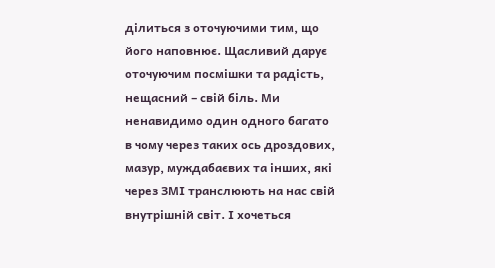ділиться з оточуючими тим, що його наповнює. Щасливий дарує оточуючим посмішки та радість, нещасний – свій біль. Ми ненавидимо один одного багато в чому через таких ось дроздових, мазур, муждабаєвих та інших, які через ЗМІ транслюють на нас свій внутрішній світ. І хочеться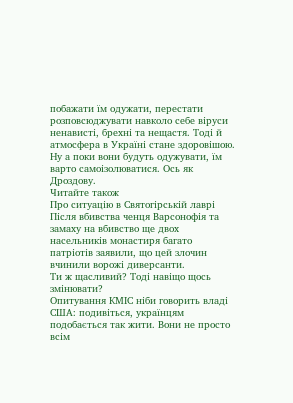побажати їм одужати, перестати розповсюджувати навколо себе віруси ненависті, брехні та нещастя. Тоді й атмосфера в Україні стане здоровішою. Ну а поки вони будуть одужувати, їм варто самоізолюватися. Ось як Дроздову.
Читайте також
Про ситуацію в Святогірській лаврі
Після вбивства ченця Варсонофія та замаху на вбивство ще двох насельників монастиря багато патріотів заявили, що цей злочин вчинили ворожі диверсанти.
Ти ж щасливий? Тоді навіщо щось змінювати?
Опитування КМІС ніби говорить владі США: подивіться, українцям подобається так жити. Вони не просто всім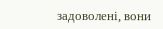задоволені, вони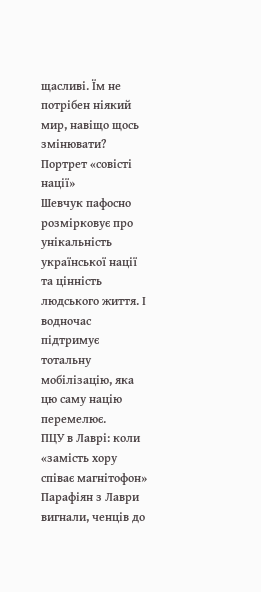щасливі. Їм не потрібен ніякий мир, навіщо щось змінювати?
Портрет «совісті нації»
Шевчук пафосно розмірковує про унікальність української нації та цінність людського життя. І водночас підтримує тотальну мобілізацію, яка цю саму націю перемелює.
ПЦУ в Лаврі: коли «замість хору співає магнітофон»
Парафіян з Лаври вигнали, ченців до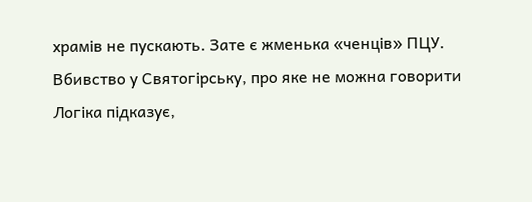храмів не пускають. Зате є жменька «ченців» ПЦУ.
Вбивство у Святогірську, про яке не можна говорити
Логіка підказує,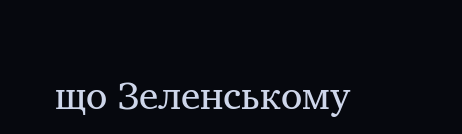що Зеленському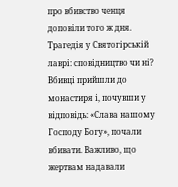про вбивство ченця доповіли того ж дня.
Трагедія у Святогірській лаврі: сповідництво чи ні?
Вбивці прийшли до монастиря і, почувши у відповідь: «Слава нашому Господу Богу», почали вбивати. Важливо, що жертвам надавали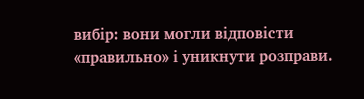вибір: вони могли відповісти «правильно» і уникнути розправи.